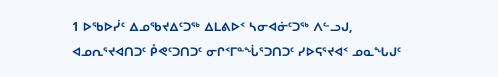1 ᐅᖃᐅᓰᑦ ᐃᓄᖃᔪᐃᑦᑐᖅ ᐃᒪᕕᐅᑉ ᓴᓂᐊᓃᑦᑐᖅ ᐱᓪᓗᒍ, ᐊᓄᕆᕐᔪᐊᑎᑐᑦ ᑬᕙᑦᑐᑎᑐᑦ ᓂᒋᑉᒥᓐᖔᕐᑐᑎᑐᑦ ᓯᐅᕋᕐᔪᐊᑉ ᓄᓇᖓᒍᑦ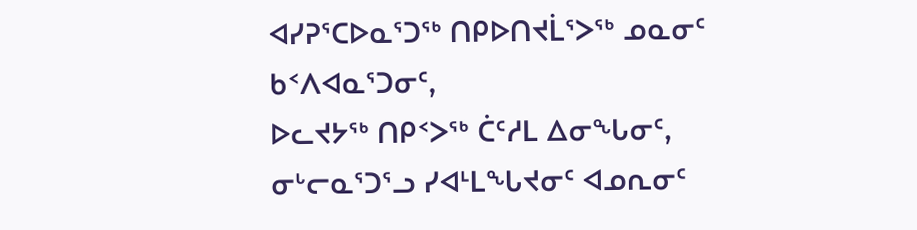ᐊᓯᕈᕐᑕᐅᓇᕐᑐᖅ ᑎᑭᐅᑎᔪᒫᕐᐳᖅ ᓄᓇᓂᑦ ᑲᑉᐱᐊᓇᕐᑐᓂᑦ,
ᐅᓚᔪᔭᖅ ᑎᑭᑉᐳᖅ ᑖᑦᓱᒪ ᐃᓂᖓᓂᑦ, ᓂᒡᓕᓇᕐᑐᕐᓗ ᓯᐊᒻᒪᖓᔪᓂᑦ ᐊᓄᕆᓂᑦ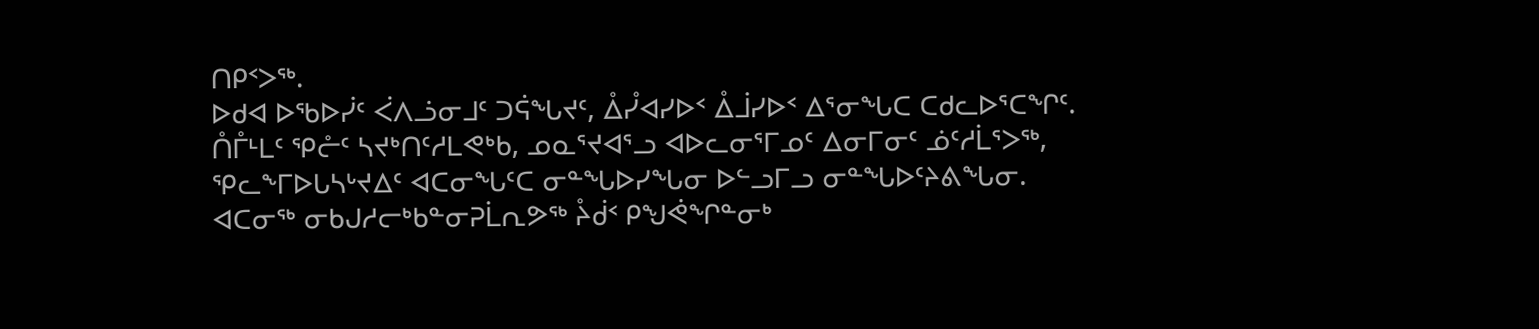ᑎᑭᑉᐳᖅ.
ᐅᑯᐊ ᐅᖃᐅᓰᑦ ᐹᐱᓘᓂᒧᑦ ᑐᕌᖓᔪᑦ, ᐂᓮᐊᓯᐅᑉ ᐂᒨᓯᐅᑉ ᐃᕐᓂᖓᑕ ᑕᑯᓚᐅᕐᑕᖏᑦ.
ᑍᒤᒻᒪᑦ ᕿᓔᑦ ᓴᔪᒃᑎᑦᓱᒪᕙᒃᑲ, ᓄᓇᕐᔪᐊᕐᓗ ᐊᐅᓚᓂᕐᒥᓄᑦ ᐃᓂᒥᓂᑦ ᓅᑦᓱᒫᕐᐳᖅ, ᕿᓚᖕᒥᐅᒐᓴᒡᔪᐃᑦ ᐊᑕᓂᖓᑦᑕ ᓂᓐᖓᐅᓯᖓᓂ ᐅᓪᓗᒥᓗ ᓂᓐᖓᐅᑦᔨᕕᖓᓂ.
ᐊᑕᓂᖅ ᓂᑲᒍᓱᓕᒃᑲᓐᓂᕈᒫᕆᕗᖅ ᔧᑰᑉ ᑭᖑᕚᖏᓐᓂᒃ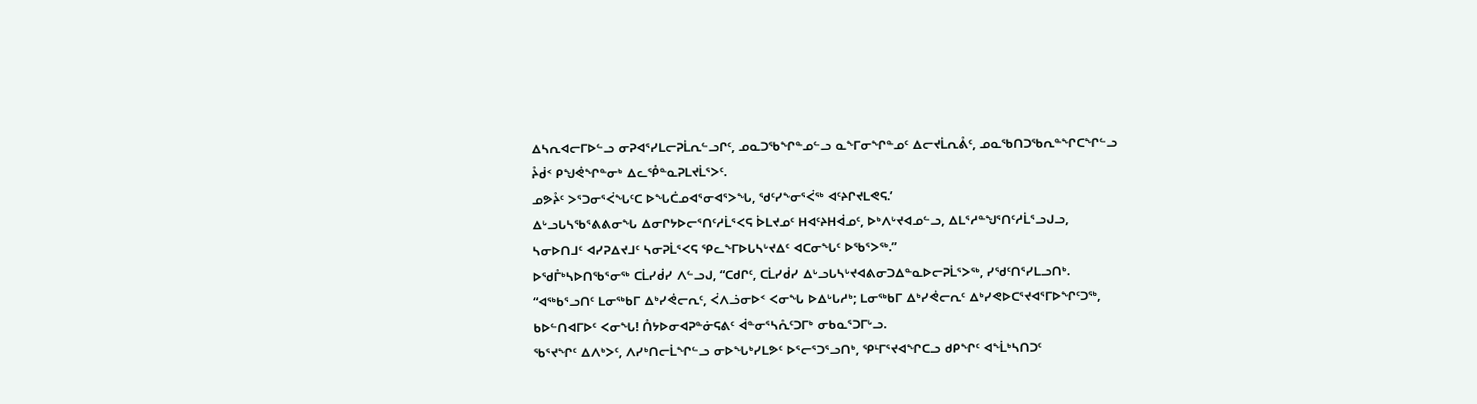ᐃᓴᕆᐊᓕᒥᐅᓪᓗ ᓂᕈᐊᕐᓯᒪᓕᕈᒫᕆᓪᓗᒋᑦ, ᓄᓇᑐᖃᖏᓐᓄᓪᓗ ᓇᖕᒥᓂᖏᓐᓄᑦ ᐃᓕᔪᒫᕆᕔᑦ, ᓄᓇᖃᑎᑐᖃᕆᓐᖏᑕᖏᓪᓗ ᔧᑰᑉ ᑭᖑᕚᖏᓐᓂᒃ ᐃᓚᕾᓐᓇᕈᒪᔪᒫᕐᐳᑦ.
ᓄᕗᔧᑦ ᐳᕐᑐᓂᕐᐹᖓᑦᑕ ᐅᖓᑖᓄᐊᕐᓂᐊᕐᐳᖓ, ᖁᑦᓯᖕᓂᕐᐹᖅ ᐊᑦᔨᒋᔪᒪᕙᕋ.’
ᐃᒡᓗᒐᓴᖃᕐᕕᕕᓂᖓ ᐃᓂᒋᔭᐅᓕᕐᑎᑦᓱᒫᕐᐸᕋ ᐆᒪᔪᓄᑦ ᕼᐊᑦᔨᕼᐋᓄᑦ, ᐅᒃᐱᒡᔪᐊᓄᓪᓗ, ᐃᒪᕐᓱᓐᖑᕐᑎᑦᓱᒫᕐᓗᒍᓗ, ᓴᓂᐅᑎᒧᑦ ᐊᓯᕈᐃᔪᒧᑦ ᓴᓂᕈᒫᕐᐸᕋ ᕿᓚᖕᒥᐅᒐᓴᒡᔪᐃᑦ ᐊᑕᓂᖓᑦ ᐅᖃᕐᐳᖅ.”
ᐅᖁᒤᒃᓴᐅᑎᖃᕐᓂᖅ ᑕᒫᓯᑰᓯ ᐱᓪᓗᒍ, “ᑕᑯᒋᑦ, ᑕᒫᓯᑰᓯ ᐃᒡᓗᒐᓴᒡᔪᐊᕕᓂᑐᐃᓐᓇᐅᓕᕈᒫᕐᐳᖅ, ᓯᖁᑦᑎᕐᓯᒪᓗᑎᒃ.
“ᐊᖅᑲᕐᓗᑎᑦ ᒪᓂᖅᑲᒥ ᐃᒃᓯᕚᓕᕆᑦ, ᐹᐱᓘᓂᐅᑉ ᐸᓂᖓ ᐅᐃᒡᒐᓱᒃ; ᒪᓂᖅᑲᒥ ᐃᒃᓯᕚᓕᕆᑦ ᐃᒃᓯᕙᐅᑕᕐᔪᐊᕐᒥᐅᖏᑦᑐᖅ, ᑲᐅᓪᑎᐊᒥᐅᑦ ᐸᓂᖓ! ᑍᔭᐅᓂᐊᕈᓐᓃᕋᕕᑦ ᐋᓐᓂᕐᓴᕅᑦᑐᒥᒃ ᓂᑲᓇᕐᑐᒥᒡᓗ.
ᖃᕐᔪᖏᑦ ᐃᐱᒃᐳᑦ, ᐱᓯᒃᑎᓕᒫᖏᓪᓗ ᓂᐅᖓᒃᓯᒪᕗᑦ ᐅᕐᓕᕐᑐᕐᓗᑎᒃ, ᕿᒻᒥᕐᔪᐊᖏᑕᓗ ᑯᑭᖏᑦ ᐊᖕᒫᒃᓴᑎᑐᑦ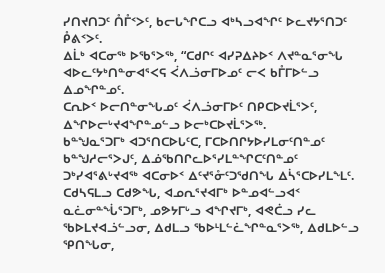ᓯᑎᔪᑎᑐᑦ ᑍᒤᑉᐳᑦ, ᑲᓕᒐᖏᑕᓗ ᐊᒃᓴᓗᐊᖏᑦ ᐅᓚᔪᔭᕐᑎᑐᑦ ᑬᕕᑉᐳᑦ.
ᐃᒫᒃ ᐊᑕᓂᖅ ᐅᖃᕐᐳᖅ, “ᑕᑯᒋᑦ ᐊᓯᕈᐃᔨᐅᑉ ᐱᔪᓐᓇᕐᓂᖓ ᐊᐅᓚᑦᔭᒃᑎᓐᓂᐊᕐᐸᕋ ᐹᐱᓘᓂᒥᐅᓄᑦ ᓕᐸ ᑲᒤᒥᐅᓪᓗ ᐃᓄᖏᓐᓄᑦ.
ᑕᕆᐅᑉ ᐅᓕᑎᓐᓂᖓᓄᑦ ᐹᐱᓘᓂᒥᐅᑦ ᑎᑭᑕᐅᔪᒫᕐᐳᑦ, ᐃᖏᐅᓕᒡᔪᐊᖏᓐᓄᓪᓗ ᐅᓕᒃᑕᐅᔪᒫᕐᐳᖅ.
ᑲᓐᖑᓇᕐᑐᒥᒃ ᐊᑐᕐᑎᑕᐅᒐᑦᑕ, ᒥᑕᐅᑎᒋᔭᐅᓯᒪᓂᑦᑎᓐᓄᑦ ᑲᓐᖑᓱᓕᕐᐳᒍᑦ, ᐃᓅᖃᑎᒋᓚᐅᕐᓯᒪᓐᖏᑕᑦᑎᓐᓄᑦ ᑐᒃᓯᐊᕐᕕᒡᔪᐊᖅ ᐊᑕᓂᐅᑉ ᐃᑦᔪᕐᓁᑦᑐᖁᑎᖓ ᐃᓵᕐᑕᐅᓯᒪᖕᒪᑦ.
ᑕᑯᓴᕋᒪᓗ ᑕᑯᕗᖓ, ᐊᓄᕆᕐᔪᐊᒥᒃ ᐅᓐᓄᐊᓪᓗᐊᑉ ᓇᓛᓂᓐᖔᕐᑐᒥᒃ, ᓄᕗᔭᒥᒡᓗ ᐊᖏᔪᒥᒃ, ᐊᕙᑖᓗ ᓯᓚ ᖃᐅᒪᔪᐊᓘᓪᓗᓂ, ᐃᑯᒪᓗ ᖃᐅᒻᒪᓪᓛᖏᓐᓇᕐᐳᖅ, ᐃᑯᒪᐅᓪᓗ ᕿᑎᖓᓂ,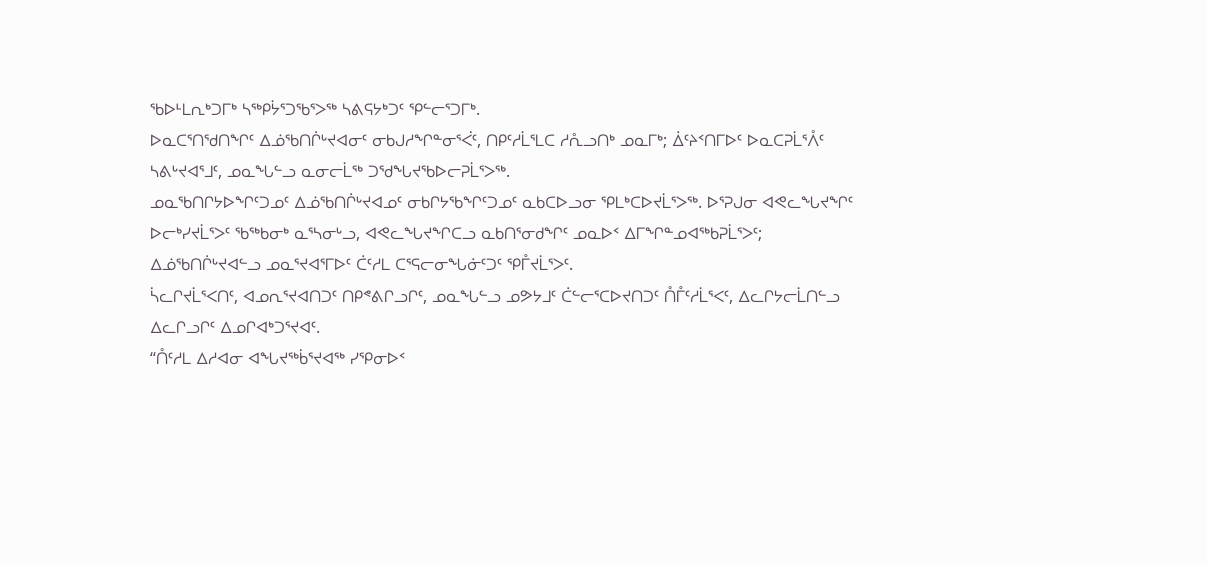ᖃᐅᒻᒪᕆᒃᑐᒥᒃ ᓴᖅᑭᔮᕐᑐᖃᕐᐳᖅ ᓴᕕᕋᔭᒃᑐᑦ ᕿᓪᓕᕐᑐᒥᒃ.
ᐅᓇᑕᕐᑎᖁᑎᖏᑦ ᐃᓅᖃᑎᒌᒡᔪᐊᓂᑦ ᓂᑲᒍᓱᖏᓐᓂᕐᐹᑦ, ᑎᑭᑦᓱᒫᕐᒪᑕ ᓱᕅᓗᑎᒃ ᓄᓇᒥᒃ; ᐄᑦᔨᑉᑎᒥᐅᑦ ᐅᓇᑕᕈᒫᕐᐰᑦ ᓴᕕᒡᔪᐊᕐᒧᑦ, ᓄᓇᖓᓪᓗ ᓇᓂᓕᒫᖅ ᑐᖁᖓᔪᖃᐅᓕᕈᒫᕐᐳᖅ.
ᓄᓇᖃᑎᒋᔭᐅᖏᑦᑐᓄᑦ ᐃᓅᖃᑎᒌᒡᔪᐊᓄᑦ ᓂᑲᒋᔭᖃᖏᑦᑐᓄᑦ ᓇᑲᑕᐅᓗᓂ ᕿᒪᒃᑕᐅᔪᒫᕐᐳᖅ. ᐅᕐᕈᒍᓂ ᐊᕙᓚᖓᔪᖏᑦ ᐅᓕᒃᓯᔪᒫᕐᐳᑦ ᖃᖅᑲᓂᒃ ᓇᕐᓴᓂᒡᓗ, ᐊᕙᓚᖓᔪᖏᑕᓗ ᓇᑲᑎᕐᓂᑯᖏᑦ ᓄᓇᐅᑉ ᐃᒥᖏᓐᓄᐊᖅᑲᕈᒫᕐᐳᑦ; ᐃᓅᖃᑎᒌᒡᔪᐊᓪᓗ ᓄᓇᕐᔪᐊᕐᒥᐅᑦ ᑖᑦᓱᒪ ᑕᕐᕋᓕᓂᖓᓃᑦᑐᑦ ᕿᒤᔪᒫᕐᐳᑦ.
ᓵᓚᒋᔪᒫᕐᐸᑎᑦ, ᐊᓄᕆᕐᔪᐊᑎᑐᑦ ᑎᑭᕝᕕᒋᓗᒋᑦ, ᓄᓇᖓᓪᓗ ᓄᕗᔭᒧᑦ ᑖᓪᓕᕐᑕᐅᔪᑎᑐᑦ ᑍᒤᑦᓱᒫᕐᐸᑦ, ᐃᓚᒋᔭᓕᒫᑎᓪᓗ ᐃᓚᒋᓗᒋᑦ ᐃᓄᒋᐊᒃᑐᕐᔪᐊᑦ.
“ᑍᑦᓱᒪ ᐃᓱᐊᓂ ᐊᖓᔪᖅᑳᕐᔪᐊᖅ ᓯᕿᓂᐅᑉ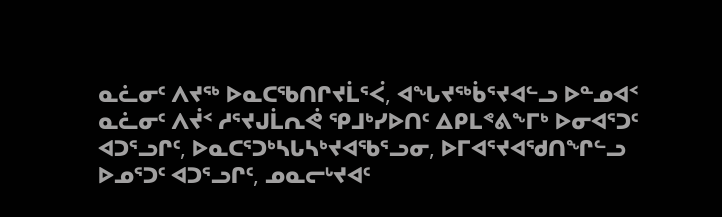ᓇᓛᓂᑦ ᐱᔪᖅ ᐅᓇᑕᖃᑎᒋᔪᒫᕐᐹ, ᐊᖓᔪᖅᑳᕐᔪᐊᓪᓗ ᐅᓐᓄᐊᑉ ᓇᓛᓂᑦ ᐱᔫᑉ ᓱᕐᔪᒍᒫᕆᕚ ᕿᒧᒃᓯᐅᑎᑦ ᐃᑭᒪᕝᕕᖕᒥᒃ ᐅᓂᐊᕐᑐᑦ ᐊᑐᕐᓗᒋᑦ, ᐅᓇᑕᕐᑐᒃᓴᒐᓴᒃᔪᐊᖃᕐᓗᓂ, ᐅᒥᐊᕐᔪᐊᖁᑎᖏᓪᓗ ᐅᓄᕐᑐᑦ ᐊᑐᕐᓗᒋᑦ, ᓄᓇᓕᒡᔪᐊᑦ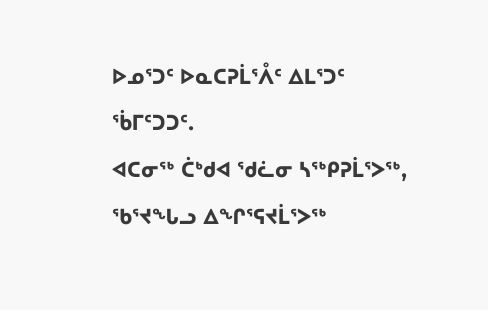ᐅᓄᕐᑐᑦ ᐅᓇᑕᕈᒫᕐᐰᑦ ᐃᒪᕐᑐᑦ ᖄᒥᑦᑐᑐᑦ.
ᐊᑕᓂᖅ ᑖᒃᑯᐊ ᖁᓛᓂ ᓴᖅᑭᕈᒫᕐᐳᖅ, ᖃᕐᔪᖓᓗ ᐃᖏᕐᕋᔪᒫᕐᐳᖅ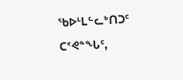ᖃᐅᒻᒪᓪᓚᒃᑎᑐᑦ ᑕᕝᕙᓐᖓᑦ,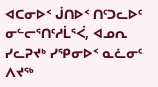ᐊᑕᓂᐅᑉ ᒎᑎᐅᑉ ᑎᑦᑐᓚᐅᑦ ᓂᓪᓕᕐᑎᑦᓱᒫᕐᐹ, ᐊᓄᕆ ᓯᓚᕈᔪᒃ ᓯᕿᓂᐅᑉ ᓇᓛᓂᑦ ᐱᔪᖅ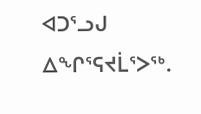ᐊᑐᕐᓗᒍ ᐃᖏᕐᕋᔪᒫᕐᐳᖅ.